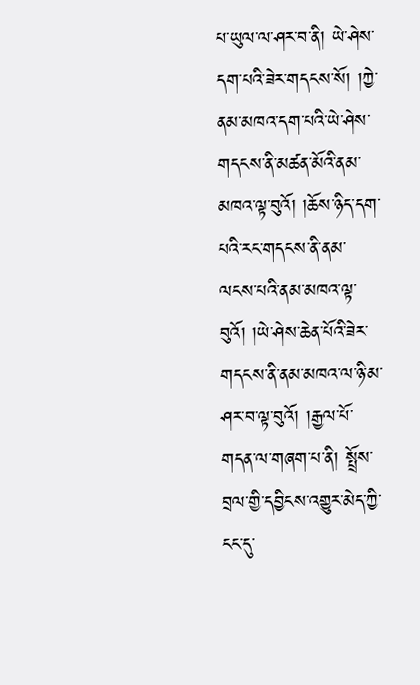པ་ཡུལ་ལ་ཤར་བ་ནི། ཡེ་ཤེས་དག་པའི་ཟེར་གདངས་སོ། །ཀྱེ་ནམ་མཁའ་དག་པའི་ཡེ་ཤེས་གདངས་ནི་མཚན་མོའི་ནམ་མཁའ་ལྟ་བུའོ། །ཆོས་ཉིད་དག་པའི་རང་གདངས་ནི་ནམ་ལངས་པའི་ནམ་མཁའ་ལྟ་བུའོ། །ཡེ་ཤེས་ཆེན་པོའི་ཟེར་གདངས་ནི་ནམ་མཁའ་ལ་ཉི་མ་ཤར་བ་ལྟ་བུའོ། །རྒྱལ་པོ་གདན་ལ་གཞག་པ་ནི། སྤྲོས་བྲལ་གྱི་དབྱིངས་འགྱུར་མེད་ཀྱི་ངང་དུ་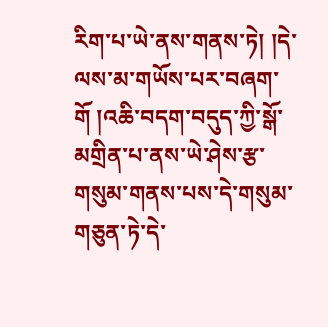རིག་པ་ཡེ་ནས་གནས་ཏེ། །དེ་ལས་མ་གཡོས་པར་བཞག་གོ །འཆི་བདག་བདུད་ཀྱི་སྒོ་མགྲིན་པ་ནས་ཡེ་ཤེས་རྩ་གསུམ་གནས་པས་དེ་གསུམ་གཅུན་ཏེ་དེ་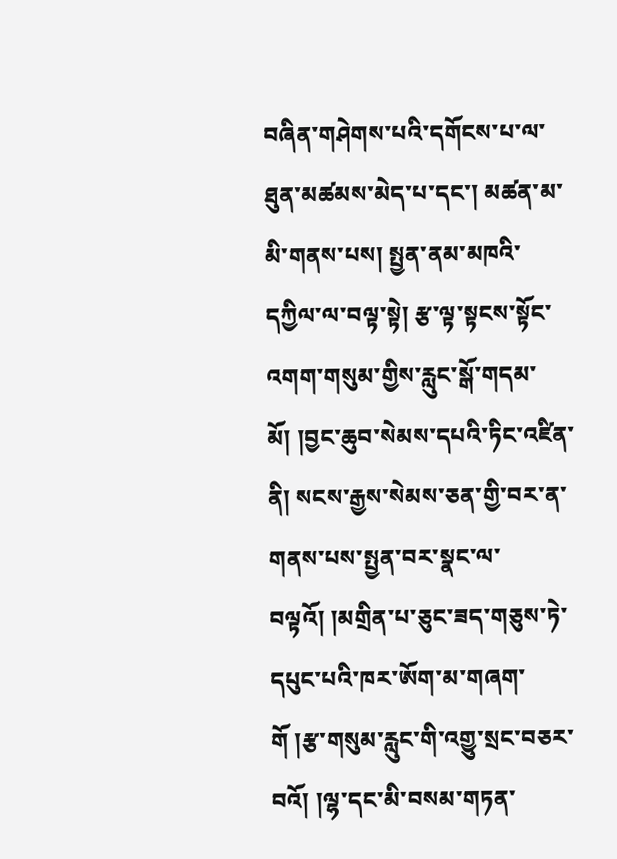བཞིན་གཤེགས་པའི་དགོངས་པ་ལ་ཐུན་མཚམས་མེད་པ་དང་། མཚན་མ་མི་གནས་པས། སྤྱན་ནམ་མཁའི་དཀྱིལ་ལ་བལྟ་སྟེ། རྩ་ལྟ་སྟངས་སྟོང་འགག་གསུམ་གྱིས་རླུང་སྒོ་གདམ་མོ། །བྱང་ཆུབ་སེམས་དཔའི་ཏིང་འཛིན་ནི། སངས་རྒྱས་སེམས་ཅན་གྱི་བར་ན་གནས་པས་སྤྱན་བར་སྣང་ལ་བལྟའོ། །མགྲིན་པ་ཅུང་ཟད་གཅུས་ཏེ་དཔུང་པའི་ཁར་ཨོག་མ་གཞག་གོ །རྩ་གསུམ་རླུང་གི་འགྱུ་སྲང་བཅར་བའོ། །ལྷ་དང་མི་བསམ་གཏན་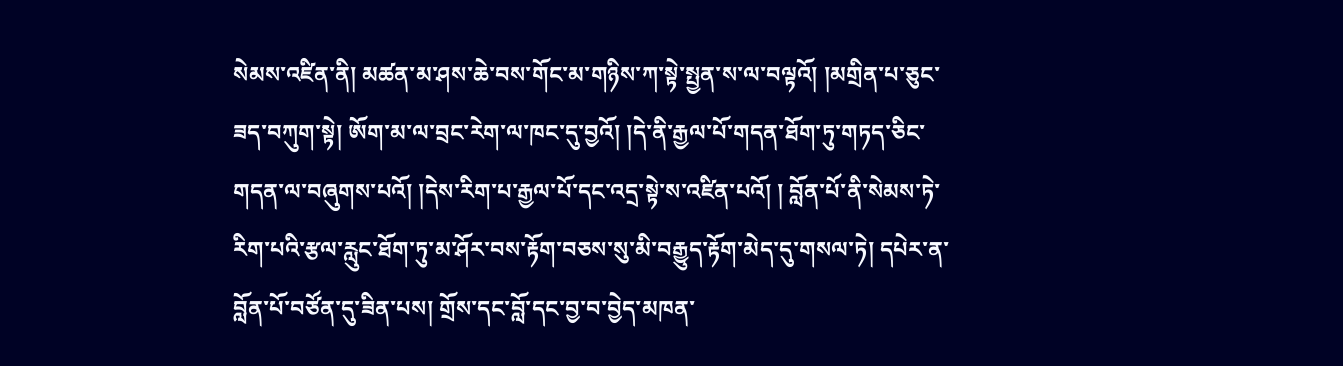སེམས་འཛིན་ནི། མཚན་མ་ཤས་ཆེ་བས་གོང་མ་གཉིས་ཀ་སྟེ་སྤྱན་ས་ལ་བལྟའོ། །མགྲིན་པ་ཅུང་ཟད་བཀུག་སྟེ། ཨོག་མ་ལ་བྲང་རེག་ལ་ཁང་དུ་བྱའོ། །དེ་ནི་རྒྱལ་པོ་གདན་ཐོག་ཏུ་གཏད་ཅིང་གདན་ལ་བཞུགས་པའོ། །དེས་རིག་པ་རྒྱལ་པོ་དང་འདྲ་སྟེ་ས་འཛིན་པའོ། ། བློན་པོ་ནི་སེམས་ཏེ་རིག་པའི་རྩལ་རླུང་ཐོག་ཏུ་མ་ཤོར་བས་རྟོག་བཅས་སུ་མི་བརྒྱུད་རྟོག་མེད་དུ་གསལ་ཏེ། དཔེར་ན་བློན་པོ་བཙོན་དུ་ཟིན་པས། གྲོས་དང་བློ་དང་བྱ་བ་བྱེད་མཁན་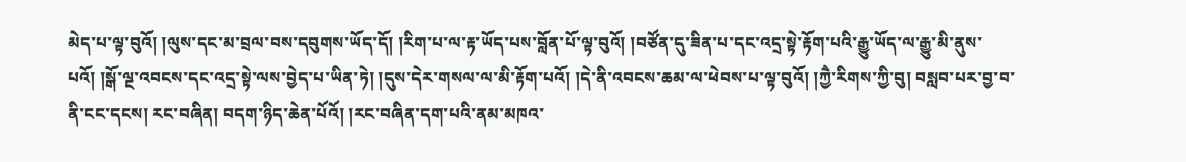མེད་པ་ལྟ་བུའོ། །ལུས་དང་མ་བྲལ་བས་དབུགས་ཡོད་དོ། །རིག་པ་ལ་རྟ་ཡོད་པས་བློན་པོ་ལྟ་བུའོ། །བཙོན་དུ་ཟིན་པ་དང་འདྲ་སྟེ་རྟོག་པའི་རྒྱུ་ཡོད་ལ་རྒྱུ་མི་ནུས་པའོ། །སྒོ་ལྔ་འབངས་དང་འདྲ་སྟེ་ལས་བྱེད་པ་ཡིན་ཏེ། །དུས་དེར་གསལ་ལ་མི་རྟོག་པའོ། །དེ་ནི་འབངས་ཆམ་ལ་ཕེབས་པ་ལྟ་བུའོ། །ཀྱཻ་རིགས་ཀྱི་བུ། བསླབ་པར་བྱ་བ་ནི་ངང་དངས། རང་བཞིན། བདག་ཉིད་ཆེན་པོའོ། །རང་བཞིན་དག་པའི་ནམ་མཁའ་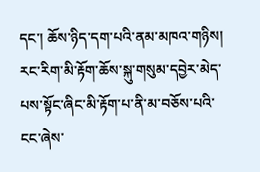དང་། ཆོས་ཉིད་དག་པའི་ནམ་མཁའ་གཉིས། རང་རིག་མི་རྟོག་ཆོས་སྐུ་གསུམ་དབྱེར་མེད་པས་སྟོང་ཞིང་མི་རྟོག་པ་ནི་མ་བཅོས་པའི་ངང་ཞེས་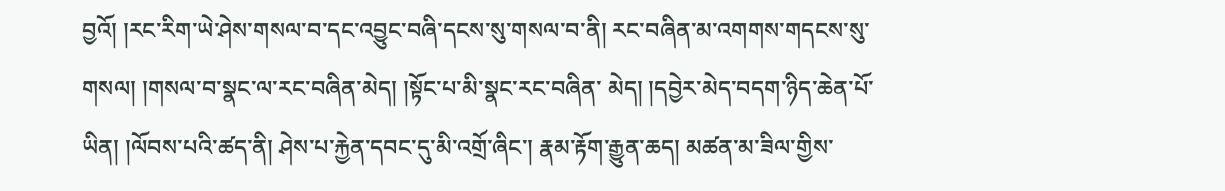བྱའོ། །རང་རིག་ཡེ་ཤེས་གསལ་བ་དང་འབྱུང་བཞི་དངས་སུ་གསལ་བ་ནི། རང་བཞིན་མ་འགགས་གདངས་སུ་གསལ། །གསལ་བ་སྣང་ལ་རང་བཞིན་མེད། །སྟོང་པ་མི་སྣང་རང་བཞིན་ མེད། །དབྱེར་མེད་བདག་ཉིད་ཆེན་པོ་ཡིན། །ལོབས་པའི་ཚད་ནི། ཤེས་པ་རྐྱེན་དབང་དུ་མི་འགྲོ་ཞིང་། རྣམ་རྟོག་རྒྱུན་ཆད། མཚན་མ་ཟིལ་གྱིས་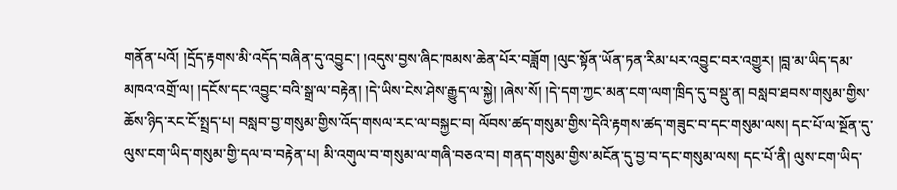གནོན་པའོ། །དྲོད་རྟགས་མི་འདོད་བཞིན་དུ་འབྱུང་། །འདུས་བྱས་ཞིང་ཁམས་ཆེན་པོར་བཟློག །ལུང་སྟོན་ཡོན་ཏན་རིམ་པར་འབྱུང་བར་འགྱུར། །བླ་མ་ཡིད་དམ་མཁའ་འགྲོ་ལ། །དངོས་དང་འབྱུང་བའི་སྒྲ་ལ་བརྟེན། །དེ་ཡིས་ངེས་ཤེས་རྒྱུད་ལ་སྐྱེ། །ཞེས་སོ། །དེ་དག་ཀྱང་མན་ངག་ལག་ཁྲིད་དུ་བསྡུ་ན། བསླབ་ཐབས་གསུམ་གྱིས་ཆོས་ཉིད་རང་ངོ་སྤྲད་པ། བསླབ་བྱ་གསུམ་གྱིས་འོད་གསལ་རང་ལ་བསྐྱང་བ། ལོབས་ཚད་གསུམ་གྱིས་དེའི་རྟགས་ཚད་གཟུང་བ་དང་གསུམ་ལས། དང་པོ་ལ་སྔོན་དུ་ལུས་ངག་ཡིད་གསུམ་གྱི་དལ་བ་བརྟེན་པ། མི་འགུལ་བ་གསུམ་ལ་གཞི་བཅའ་བ། གནད་གསུམ་གྱིས་མངོན་དུ་བྱ་བ་དང་གསུམ་ལས། དང་པོ་ནི། ལུས་ངག་ཡིད་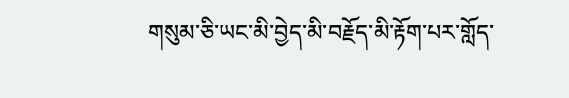གསུམ་ཅི་ཡང་མི་བྱེད་མི་བརྗོད་མི་རྟོག་པར་གློད་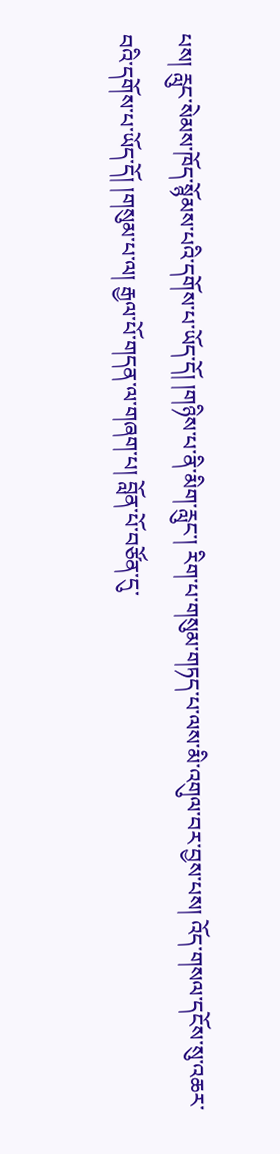པས། རླུང་སེམས་ཁོད་སྙོམས་པའི་དགོས་པ་ཡོད་དོ། །གཉིས་པ་ནི་མིག་རླུང་། རིག་པ་གསུམ་གཏད་པ་ལས་མི་འགུལ་བར་བྱས་པས། འོད་གསལ་དངོས་སུ་འཆར་བའི་དགོས་པ་ཡོད་དོ། །གསུམ་པ་ལ། རྒྱལ་པོ་གདན་ལ་གཞག་པ། བློན་པོ་བཙོན་དུ་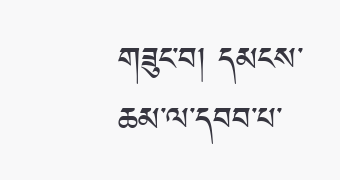གཟུང་བ། དམངས་ཆམ་ལ་དབབ་པ་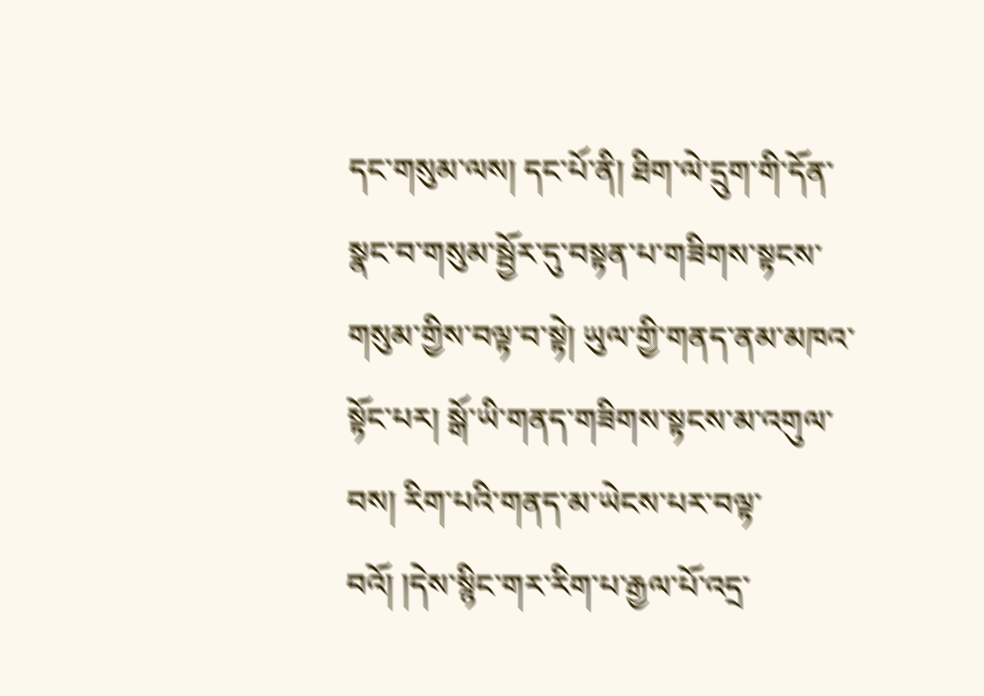དང་གསུམ་ལས། དང་པོ་ནི། ཐིག་ལེ་དྲུག་གི་དོན་སྣང་བ་གསུམ་སྦྱོར་དུ་བསྟན་པ་གཟིགས་སྟངས་གསུམ་གྱིས་བལྟ་བ་སྟེ། ཡུལ་གྱི་གནད་ནམ་མཁའ་སྟོང་པར། སྒོ་ཡི་གནད་གཟིགས་སྟངས་མ་འགུལ་བས། རིག་པའི་གནད་མ་ཡེངས་པར་བལྟ་བའོ། །དེས་སྙིང་གར་རིག་པ་རྒྱལ་པོ་འདྲ་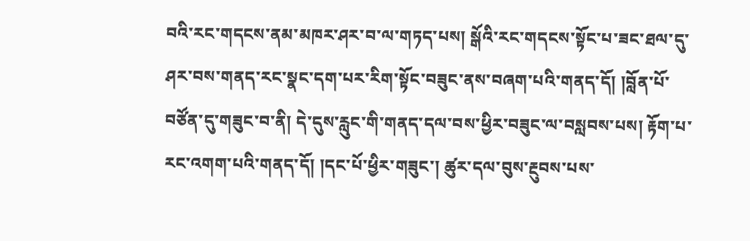བའི་རང་གདངས་ནམ་མཁར་ཤར་བ་ལ་གཏད་པས། སྒོའི་རང་གདངས་སྟོང་པ་ཟང་ཐལ་དུ་ཤར་བས་གནད་རང་སྣང་དག་པར་རིག་སྟོང་བཟུང་ནས་བཞག་པའི་གནད་དོ། །བློན་པོ་བཙོན་དུ་གཟུང་བ་ནི། དེ་དུས་རླུང་གི་གནད་དལ་བས་ཕྱིར་བཟུང་ལ་བསླབས་པས། རྟོག་པ་རང་འགག་པའི་གནད་དོ། །དང་པོ་ཕྱིར་གཟུང་། ཚུར་དལ་བུས་རྔུབས་པས་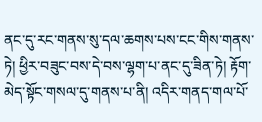ནང་དུ་རང་གནས་སུ་དལ་ཆགས་པས་ངང་གིས་གནས་ཏེ། ཕྱིར་བཟུང་བས་དེ་བས་ལྷག་པ་ནང་དུ་ཟིན་ཏེ། རྟོག་མེད་སྟོང་གསལ་དུ་གནས་པ་ནི། འདིར་གནད་གལ་པོ་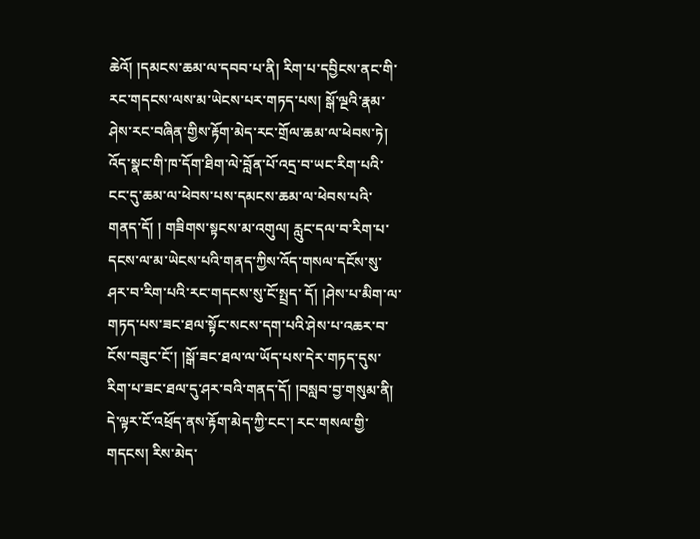ཆེའོ། །དམངས་ཆམ་ལ་དབབ་པ་ནི། རིག་པ་དབྱིངས་ནང་གི་རང་གདངས་ལས་མ་ཡེངས་པར་གཏད་པས། སྒོ་ལྔའི་རྣམ་ཤེས་རང་བཞིན་གྱིས་རྟོག་མེད་རང་གྲོལ་ཆམ་ལ་ཕེབས་ཏེ། འོད་སྣང་གི་ཁ་དོག་ཐིག་ལེ་བློན་པོ་འདྲ་བ་ཡང་རིག་པའི་ངང་དུ་ཆམ་ལ་ཕེབས་པས་དམངས་ཆམ་ལ་ཕེབས་པའི་གནད་དོ། ། གཟིགས་སྟངས་མ་འགུལ། རླུང་དལ་བ་རིག་པ་དངས་ལ་མ་ཡེངས་པའི་གནད་ཀྱིས་འོད་གསལ་དངོས་སུ་ཤར་བ་རིག་པའི་རང་གདངས་སུ་ངོ་སྤྲད་ དོ། །ཤེས་པ་མིག་ལ་གཏད་པས་ཟང་ཐལ་སྟོང་སངས་དག་པའི་ཤེས་པ་འཆར་བ་ངོས་བཟུང་ངོ་། །སྒོ་ཟང་ཐལ་ལ་ཡོད་པས་དེར་གཏད་དུས་རིག་པ་ཟང་ཐལ་དུ་ཤར་བའི་གནད་དོ། །བསླབ་བྱ་གསུམ་ནི། དེ་ལྟར་ངོ་འཕྲོད་ནས་རྟོག་མེད་ཀྱི་ངང་། རང་གསལ་གྱི་གདངས། རིས་མེད་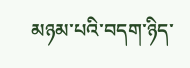མཉམ་པའི་བདག་ཉིད་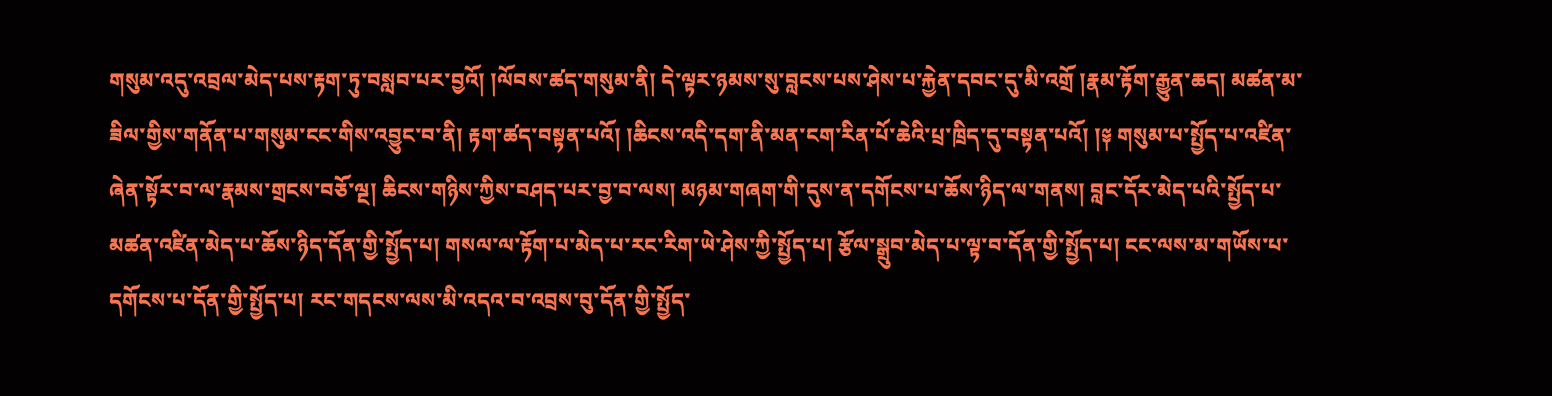གསུམ་འདུ་འབྲལ་མེད་པས་རྟག་ཏུ་བསླབ་པར་བྱའོ། །ལོབས་ཚད་གསུམ་ནི། དེ་ལྟར་ཉམས་སུ་བླངས་པས་ཤེས་པ་རྐྱེན་དབང་དུ་མི་འགྲོ །རྣམ་རྟོག་རྒྱུན་ཆད། མཚན་མ་ཟིལ་གྱིས་གནོན་པ་གསུམ་ངང་གིས་འབྱུང་བ་ནི། རྟག་ཚད་བསྟན་པའོ། །ཆིངས་འདི་དག་ནི་མན་ངག་རིན་པོ་ཆེའི་པྲ་ཁྲིད་དུ་བསྟན་པའོ། །༈ གསུམ་པ་སྤྱོད་པ་འཛིན་ཞེན་སྟོར་བ་ལ་རྣམས་གྲངས་བཅོ་ལྔ། ཆིངས་གཉིས་ཀྱིས་བཤད་པར་བྱ་བ་ལས། མཉམ་གཞག་གི་དུས་ན་དགོངས་པ་ཆོས་ཉིད་ལ་གནས། བླང་དོར་མེད་པའི་སྤྱོད་པ་མཚན་འཛིན་མེད་པ་ཆོས་ཉིད་དོན་གྱི་སྤྱོད་པ། གསལ་ལ་རྟོག་པ་མེད་པ་རང་རིག་ཡེ་ཤེས་ཀྱི་སྤྱོད་པ། རྩོལ་སྒྲུབ་མེད་པ་ལྟ་བ་དོན་གྱི་སྤྱོད་པ། ངང་ལས་མ་གཡོས་པ་དགོངས་པ་དོན་གྱི་སྤྱོད་པ། རང་གདངས་ལས་མི་འདའ་བ་འབྲས་བུ་དོན་གྱི་སྤྱོད་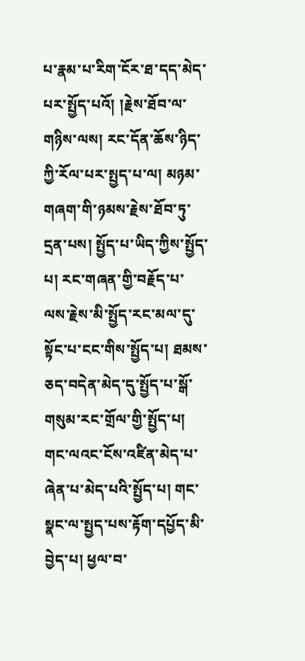པ་རྣམ་པ་རིག་ངོར་ཐ་དད་མེད་པར་སྤྱོད་པའོ། །རྗེས་ཐོབ་ལ་གཉིས་ལས། རང་དོན་ཆོས་ཉིད་ཀྱི་རོལ་པར་སྤྱད་པ་ལ། མཉམ་གཞག་གི་ཉམས་རྗེས་ཐོབ་ཏུ་དྲན་པས། སྤྱོད་པ་ཡིད་ཀྱིས་སྤྱོད་པ། རང་གཞན་གྱི་བརྗོད་པ་ལས་རྗེས་མི་སྤྱོད་རང་མལ་དུ་སྟོང་པ་ངང་གིས་སྤྱོད་པ། ཐམས་ཅད་བདེན་མེད་དུ་སྤྱོད་པ་སྒོ་གསུམ་རང་གྲོལ་གྱི་སྤྱོད་པ། གང་ལའང་ངོས་འཛིན་མེད་པ་ཞེན་པ་མེད་པའི་སྤྱོད་པ། གང་སྣང་ལ་སྤྱད་པས་རྟོག་དཔྱོད་མི་བྱེད་པ། ཕྱལ་བ་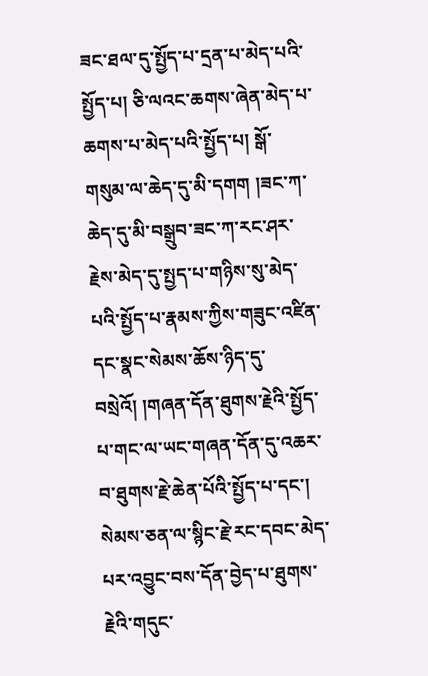ཟང་ཐལ་དུ་སྤྱོད་པ་དྲན་པ་མེད་པའི་སྤྱོད་པ། ཅི་ལའང་ཆགས་ཞེན་མེད་པ་ཆགས་པ་མེད་པའི་སྤྱོད་པ། སྒོ་གསུམ་ལ་ཆེད་དུ་མི་དགག །ཟང་ཀ་ཆེད་དུ་མི་བསྒྲུབ་ཟང་ཀ་རང་ཤར་རྗེས་མེད་དུ་སྤྱད་པ་གཉིས་སུ་མེད་པའི་སྤྱོད་པ་རྣམས་ཀྱིས་གཟུང་འཛིན་དང་སྣང་སེམས་ཆོས་ཉིད་དུ་བསྲེའོ། །གཞན་དོན་ཐུགས་རྗེའི་སྤྱོད་པ་གང་ལ་ཡང་གཞན་དོན་དུ་འཆར་བ་ཐུགས་རྗེ་ཆེན་པོའི་སྤྱོད་པ་དང་། སེམས་ཅན་ལ་སྙིང་རྗེ་རང་དབང་མེད་པར་འབྱུང་བས་དོན་བྱེད་པ་ཐུགས་རྗེའི་གདུང་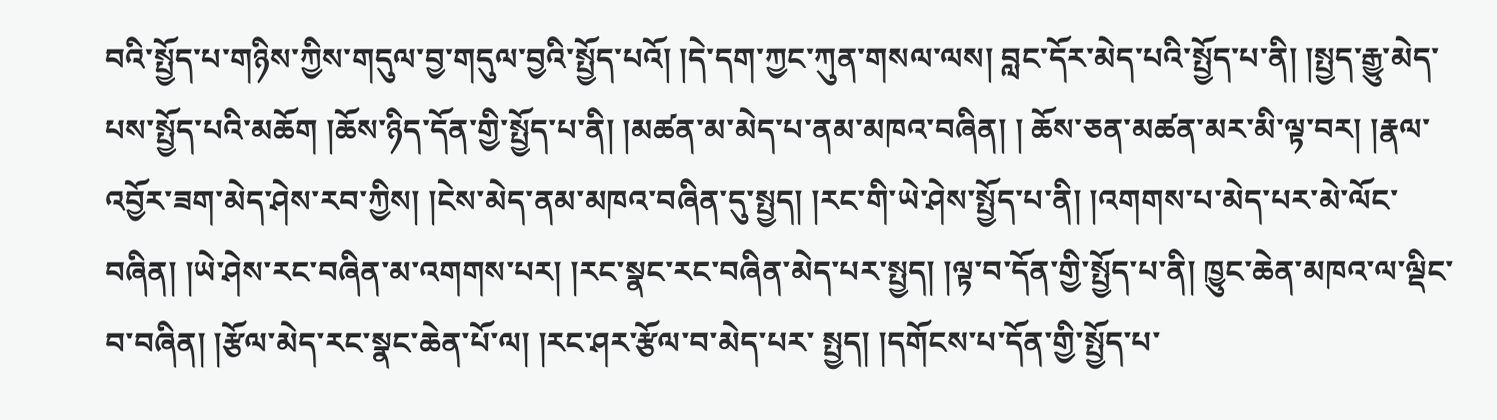བའི་སྤྱོད་པ་གཉིས་ཀྱིས་གདུལ་བྱ་གདུལ་བྱའི་སྤྱོད་པའོ། །དེ་དག་ཀྱང་ཀུན་གསལ་ལས། བླང་དོར་མེད་པའི་སྤྱོད་པ་ནི། །སྤྱད་རྒྱུ་མེད་པས་སྤྱོད་པའི་མཆོག །ཆོས་ཉིད་དོན་གྱི་སྤྱོད་པ་ནི། །མཚན་མ་མེད་པ་ནམ་མཁའ་བཞིན། ། ཆོས་ཅན་མཚན་མར་མི་ལྟ་བར། །རྣལ་འབྱོར་ཟག་མེད་ཤེས་རབ་ཀྱིས། །ངེས་མེད་ནམ་མཁའ་བཞིན་དུ་སྤྱད། །རང་གི་ཡེ་ཤེས་སྤྱོད་པ་ནི། །འགགས་པ་མེད་པར་མེ་ལོང་བཞིན། །ཡེ་ཤེས་རང་བཞིན་མ་འགགས་པར། །རང་སྣང་རང་བཞིན་མེད་པར་སྤྱད། །ལྟ་བ་དོན་གྱི་སྤྱོད་པ་ནི། ཁྱུང་ཆེན་མཁའ་ལ་ལྡིང་བ་བཞིན། །རྩོལ་མེད་རང་སྣང་ཆེན་པོ་ལ། །རང་ཤར་རྩོལ་བ་མེད་པར་ སྤྱད། །དགོངས་པ་དོན་གྱི་སྤྱོད་པ་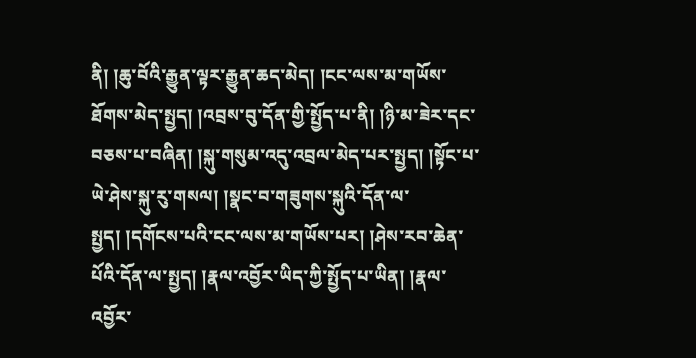ནི། །ཆུ་བོའི་རྒྱུན་ལྟར་རྒྱུན་ཆད་མེད། །ངང་ལས་མ་གཡོས་ཐོགས་མེད་སྤྱད། །འབྲས་བུ་དོན་གྱི་སྤྱོད་པ་ནི། །ཉི་མ་ཟེར་དང་བཅས་པ་བཞིན། །སྐུ་གསུམ་འདུ་འབྲལ་མེད་པར་སྤྱད། །སྟོང་པ་ཡེ་ཤེས་སྐུ་རུ་གསལ། །སྣང་བ་གཟུགས་སྐུའི་དོན་ལ་སྤྱད། །དགོངས་པའི་ངང་ལས་མ་གཡོས་པར། །ཤེས་རབ་ཆེན་པོའི་དོན་ལ་སྤྱད། །རྣལ་འབྱོར་ཡིད་ཀྱི་སྤྱོད་པ་ཡིན། །རྣལ་འབྱོར་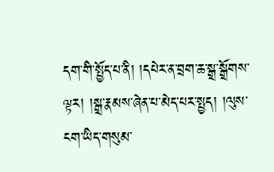དག་གི་སྤྱོད་པ་ནི། །དཔེར་ན་བྲག་ཆ་སྒྲ་སྒྲོགས་ལྟར། །སྒྲ་རྣམས་ཞེན་པ་མེད་པར་སྤྱད། །ལུས་ངག་ཡིད་གསུམ་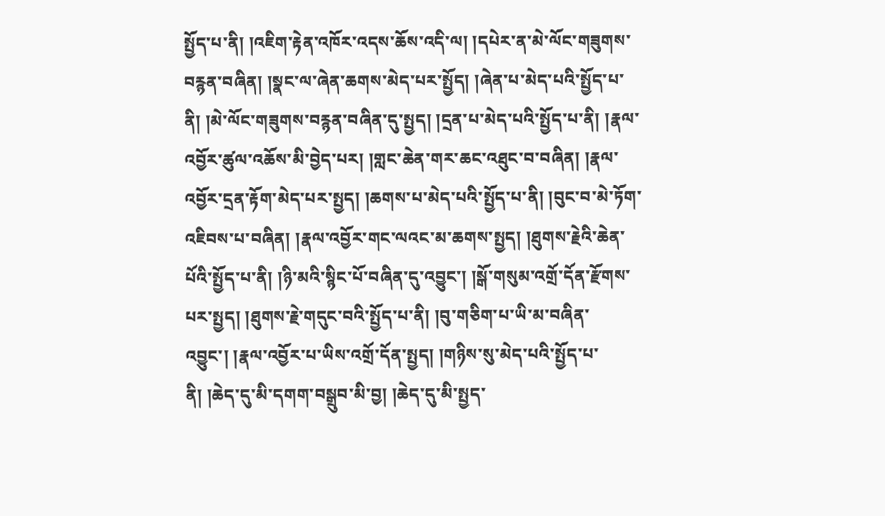སྤྱོད་པ་ནི། །འཇིག་རྟེན་འཁོར་འདས་ཆོས་འདི་ལ། །དཔེར་ན་མེ་ལོང་གཟུགས་བརྙན་བཞིན། །སྣང་ལ་ཞེན་ཆགས་མེད་པར་སྤྱོད། །ཞེན་པ་མེད་པའི་སྤྱོད་པ་ནི། །མེ་ལོང་གཟུགས་བརྙན་བཞིན་དུ་སྤྱད། །དྲན་པ་མེད་པའི་སྤྱོད་པ་ནི། །རྣལ་འབྱོར་ཚུལ་འཆོས་མི་བྱེད་པར། །གླང་ཆེན་གར་ཆང་འཐུང་བ་བཞིན། །རྣལ་འབྱོར་དྲན་རྟོག་མེད་པར་སྤྱད། །ཆགས་པ་མེད་པའི་སྤྱོད་པ་ནི། །བུང་བ་མེ་ཏོག་འཇིབས་པ་བཞིན། །རྣལ་འབྱོར་གང་ལའང་མ་ཆགས་སྤྱད། །ཐུགས་རྗེའི་ཆེན་པོའི་སྤྱོད་པ་ནི། །ཉི་མའི་སྙིང་པོ་བཞིན་དུ་འབྱུང་། །སྒོ་གསུམ་འགྲོ་དོན་རྫོགས་པར་སྤྱད། །ཐུགས་རྗེ་གདུང་བའི་སྤྱོད་པ་ནི། །བུ་གཅིག་པ་ཡི་མ་བཞིན་འབྱུང་། །རྣལ་འབྱོར་པ་ཡིས་འགྲོ་དོན་སྤྱད། །གཉིས་སུ་མེད་པའི་སྤྱོད་པ་ནི། །ཆེད་དུ་མི་དགག་བསྒྲུབ་མི་བྱ། །ཆེད་དུ་མི་སྤྱད་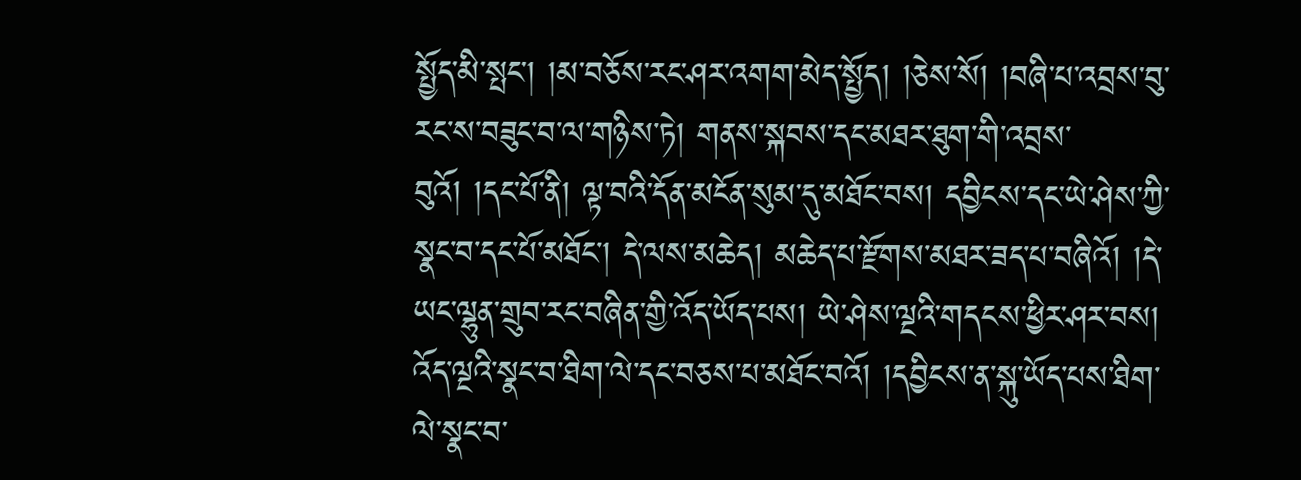སྤྱོད་མི་སྤང་། །མ་བཅོས་རང་ཤར་འགག་མེད་སྤྱོད། །ཅེས་སོ། །བཞི་པ་འབྲས་བུ་རང་ས་བཟུང་བ་ལ་གཉིས་ཏེ། གནས་སྐབས་དང་མཐར་ཐུག་གི་འབྲས་བུའོ། །དང་པོ་ནི། ལྟ་བའི་དོན་མངོན་སུམ་དུ་མཐོང་བས། དབྱིངས་དང་ཡེ་ཤེས་ཀྱི་སྣང་བ་དང་པོ་མཐོང་། དེ་ལས་མཆེད། མཆེད་པ་རྫོགས་མཐར་ཟད་པ་བཞིའོ། །དེ་ཡང་ལྷུན་གྲུབ་རང་བཞིན་གྱི་འོད་ཡོད་པས། ཡེ་ཤེས་ལྔའི་གདངས་ཕྱིར་ཤར་བས། འོད་ལྔའི་སྣང་བ་ཐིག་ལེ་དང་བཅས་པ་མཐོང་བའོ། །དབྱིངས་ན་སྐུ་ཡོད་པས་ཐིག་ལེ་སྣང་བ་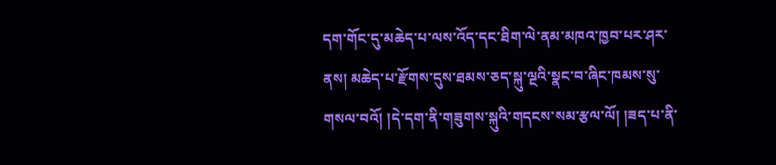དག་གོང་དུ་མཆེད་པ་ལས་འོད་དང་ཐིག་ལེ་ནམ་མཁའ་ཁྱབ་པར་ཤར་ནས། མཆེད་པ་རྫོགས་དུས་ཐམས་ཅད་སྐུ་ལྔའི་སྣང་བ་ཞིང་ཁམས་སུ་གསལ་བའོ། །དེ་དག་ནི་གཟུགས་སྐུའི་གདངས་སམ་རྩལ་ལོ། །ཟད་པ་ནི་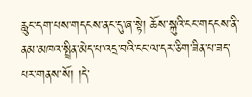རླུང་དག་པས་གདངས་ནང་དུ་ཞ་སྟེ། ཆོས་སྐུའི་ངང་གདངས་ནི་ནམ་མཁའ་སྤྲིན་མེད་པ་འདྲ་བའི་ངང་ལ་དར་ཅིག་ཟིན་པ་ཟད་པར་གནས་སོ། །དེ་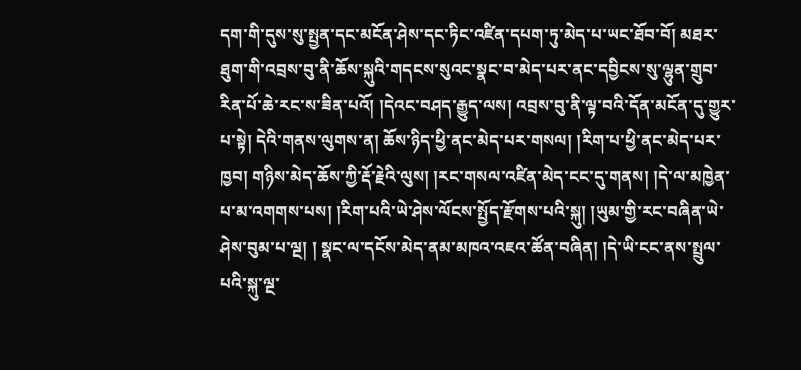དག་གི་དུས་སུ་སྤྱན་དང་མངོན་ཤེས་དང་ཏིང་འཛིན་དཔག་ཏུ་མེད་པ་ཡང་ཐོབ་བོ། མཐར་ཐུག་གི་འབྲས་བུ་ནི་ཆོས་སྐུའི་གདངས་སུའང་སྣང་བ་མེད་པར་ནང་དབྱིངས་སུ་ལྷུན་གྲུབ་རིན་པོ་ཆེ་རང་ས་ཟིན་པའོ། །དེའང་བཤད་རྒྱུད་ལས། འབྲས་བུ་ནི་ལྟ་བའི་དོན་མངོན་དུ་གྱུར་པ་སྟེ། དེའི་གནས་ལུགས་ན། ཆོས་ཉིད་ཕྱི་ནང་མེད་པར་གསལ། །རིག་པ་ཕྱི་ནང་མེད་པར་ཁྱབ། གཉིས་མེད་ཆོས་ཀྱི་རྡོ་རྗེའི་ལུས། །རང་གསལ་འཛིན་མེད་ངང་དུ་གནས། །དེ་ལ་མཁྱེན་པ་མ་འགགས་པས། །རིག་པའི་ཡེ་ཤེས་ལོངས་སྤྱོད་རྫོགས་པའི་སྐུ། །ཡུམ་གྱི་རང་བཞིན་ཡེ་ཤེས་བུམ་པ་ལྔ། ། སྣང་ལ་དངོས་མེད་ནམ་མཁའ་འཇའ་ཚོན་བཞིན། །དེ་ཡི་ངང་ནས་སྤྲུལ་པའི་སྐུ་ལྔ་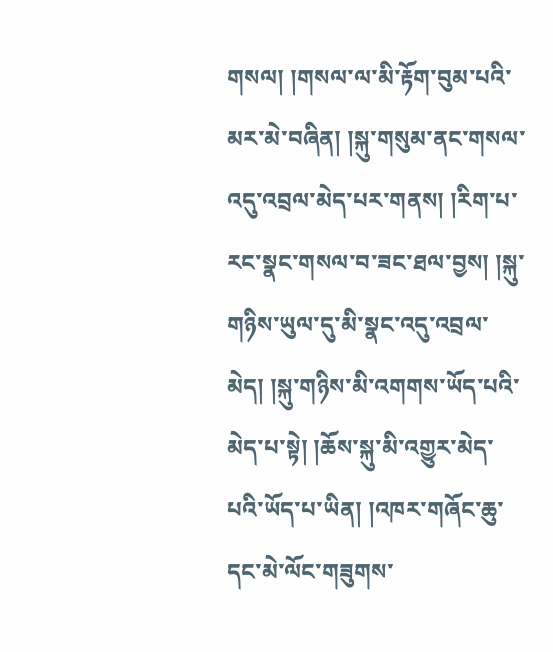གསལ། །གསལ་ལ་མི་རྟོག་བུམ་པའི་མར་མེ་བཞིན། །སྐུ་གསུམ་ནང་གསལ་འདུ་འབྲལ་མེད་པར་གནས། །རིག་པ་རང་སྣང་གསལ་བ་ཟང་ཐལ་བྱས། །སྐུ་གཉིས་ཡུལ་དུ་མི་སྣང་འདུ་འབྲལ་མེད། །སྐུ་གཉིས་མི་འགགས་ཡོད་པའི་མེད་པ་སྟེ། །ཆོས་སྐུ་མི་འགྱུར་མེད་པའི་ཡོད་པ་ཡིན། །འཁར་གཞོང་ཆུ་དང་མེ་ལོང་གཟུགས་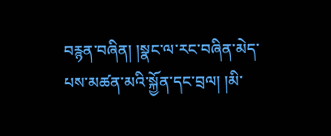བརྙན་བཞིན། །སྣང་ལ་རང་བཞིན་མེད་པས་མཚན་མའི་སྐྱོན་དང་བྲལ། །མི་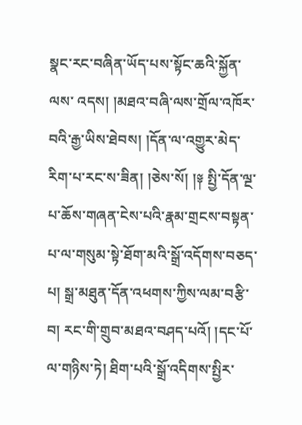སྣང་རང་བཞིན་ཡོད་པས་སྟོང་ཆའི་སྐྱོན་ལས་ འདས། །མཐའ་བཞི་ལས་གྲོལ་འཁོར་བའི་རྒྱ་ཡིས་ཐེབས། །དོན་ལ་འགྱུར་མེད་རིག་པ་རང་ས་ཟིན། །ཅེས་སོ། །༈ སྤྱི་དོན་ལྔ་པ་ཆོས་གཞན་ངེས་པའི་རྣམ་གྲངས་བསྟན་པ་ལ་གསུམ་སྟེ་ཐོག་མའི་སྒྲོ་འདོགས་བཅད་པ། སྒྲ་མཐུན་དོན་འཕགས་ཀྱིས་ལམ་བརྩི་བ། རང་གི་གྲུབ་མཐའ་བཤད་པའོ། །དང་པོ་ལ་གཉིས་ཏེ། ཐིག་པའི་སྒྲོ་འདིགས་སྤྱིར་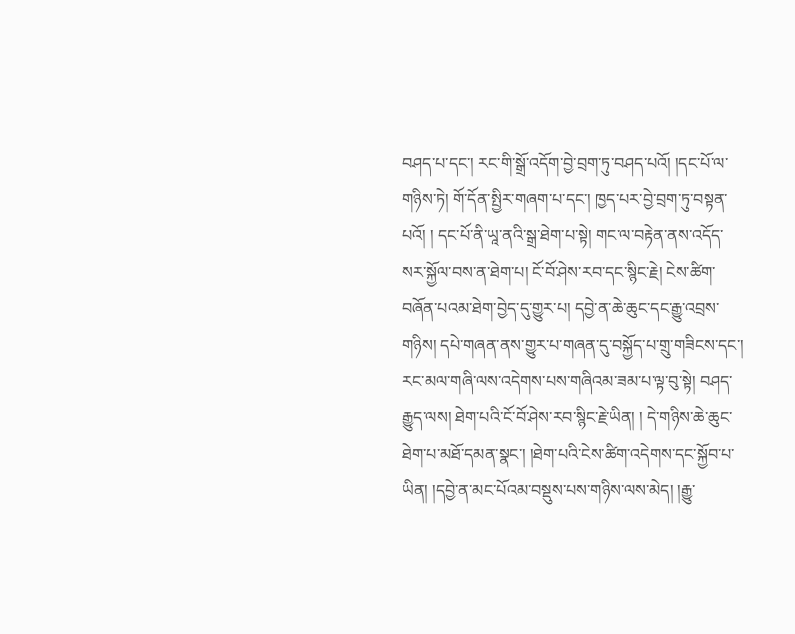བཤད་པ་དང་། རང་གི་སྒྲོ་འདོག་བྱེ་བྲག་ཏུ་བཤད་པའོ། །དང་པོ་ལ་གཉིས་ཏེ། གོ་དོན་སྤྱིར་གཞག་པ་དང་། ཁྱད་པར་བྱེ་བྲག་ཏུ་བསྟན་པའོ། ། དང་པོ་ནི་ཡཱ་ནའི་སྒྲ་ཐེག་པ་སྟེ། གང་ལ་བརྟེན་ནས་འདོད་སར་སྐྱོལ་བས་ན་ཐེག་པ། ངོ་བོ་ཤེས་རབ་དང་སྙིང་རྗེ། ངེས་ཚིག་བཞོན་པའམ་ཐེག་བྱེད་དུ་གྱུར་པ། དབྱེ་ན་ཆེ་ཆུང་དང་རྒྱུ་འབྲས་གཉིས། དཔེ་གཞན་ནས་གྱུར་པ་གཞན་དུ་བསྐྱོད་པ་གྲུ་གཟིངས་དང་། རང་མལ་གཞི་ལས་འདེགས་པས་གཞིའམ་ཟམ་པ་ལྟ་བུ་སྟེ། བཤད་རྒྱུད་ལས། ཐེག་པའི་ངོ་བོ་ཤེས་རབ་སྙིང་རྗེ་ཡིན། ། དེ་གཉིས་ཆེ་ཆུང་ཐེག་པ་མཐོ་དམན་སྣང་། །ཐེག་པའི་ངེས་ཚིག་འདེགས་དང་སྐྱོབ་པ་ཡིན། །དབྱེ་ན་མང་པོའམ་བསྡུས་པས་གཉིས་ལས་མེད། །རྒྱུ་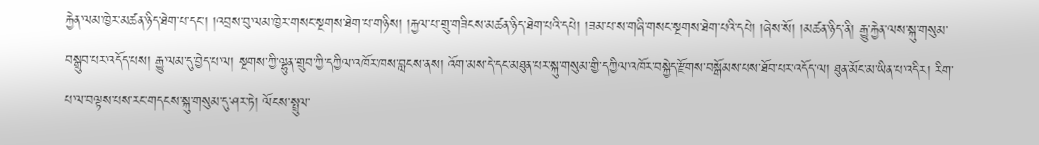རྐྱེན་ལམ་ཁྱེར་མཚན་ཉིད་ཐེག་པ་དང་། །འབྲས་བུ་ལམ་ཁྱེར་གསང་སྔགས་ཐེག་པ་གཉིས། །རྐྱལ་པ་གྲུ་གཟིངས་མཚན་ཉིད་ཐེག་པའི་དཔེ། །ཟམ་པ་ས་གཞི་གསང་སྔགས་ཐེག་པའི་དཔེ། །ཞེས་སོ། །མཚན་ཉིད་ནི། རྒྱུ་རྐྱེན་ལས་སྐུ་གསུམ་བསྒྲུབ་པར་འདོད་པས། རྒྱུ་ལམ་དུ་བྱེད་པ་ལ། སྔགས་ཀྱི་ལྷུན་གྲུབ་ཀྱི་དཀྱིལ་འཁོར་ཁས་བླངས་ནས། འོག་མས་དེ་དང་མཐུན་པར་སྐུ་གསུམ་གྱི་དཀྱིལ་འཁོར་བསྐྱེད་རྫོགས་བསྒོམས་པས་ཐོབ་པར་འདོད་ལ། ཐུན་མོང་མ་ཡིན་པ་འདིར། རིག་པ་ལ་བལྟས་པས་རང་གདངས་སྐུ་གསུམ་དུ་ཤར་ཏེ། ལོངས་སྤྲུལ་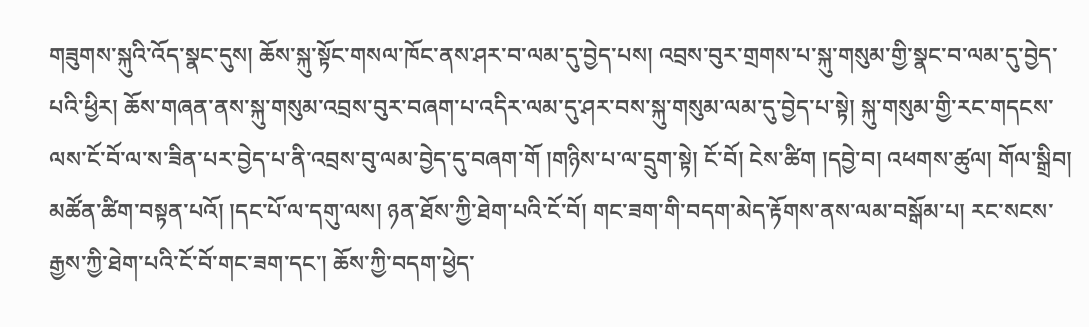གཟུགས་སྐུའི་འོད་སྣང་དུས། ཆོས་སྐུ་སྟོང་གསལ་ཁོང་ནས་ཤར་བ་ལམ་དུ་བྱེད་པས། འབྲས་བུར་གྲགས་པ་སྐུ་གསུམ་གྱི་སྣང་བ་ལམ་དུ་བྱེད་པའི་ཕྱིར། ཆོས་གཞན་ནས་སྐུ་གསུམ་འབྲས་བུར་བཞག་པ་འདིར་ལམ་དུ་ཤར་བས་སྐུ་གསུམ་ལམ་དུ་བྱེད་པ་སྟེ། སྐུ་གསུམ་གྱི་རང་གདངས་ལས་ངོ་བོ་ལ་ས་ཟིན་པར་བྱེད་པ་ནི་འབྲས་བུ་ལམ་བྱེད་དུ་བཞག་གོ །གཉིས་པ་ལ་དྲུག་སྟེ། ངོ་བོ། ངེས་ཚིག །དབྱེ་བ། འཕགས་ཚུལ། གོལ་སྒྲིབ། མཚོན་ཚིག་བསྟན་པའོ། །དང་པོ་ལ་དགུ་ལས། ཉན་ཐོས་ཀྱི་ཐེག་པའི་ངོ་བོ། གང་ཟག་གི་བདག་མེད་རྟོགས་ནས་ལམ་བསྒོམ་པ། རང་སངས་རྒྱས་ཀྱི་ཐེག་པའི་ངོ་བོ་གང་ཟག་དང་། ཆོས་ཀྱི་བདག་ཕྱེད་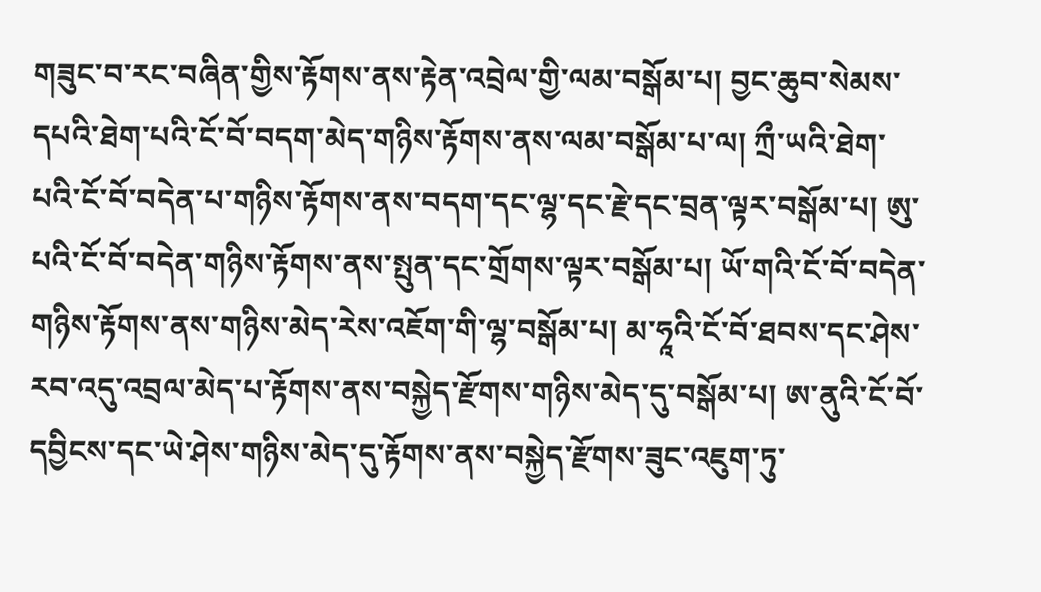གཟུང་བ་རང་བཞིན་གྱིས་རྟོགས་ནས་རྟེན་འབྲེལ་གྱི་ལམ་བསྒོམ་པ། བྱང་ཆུབ་སེམས་དཔའི་ཐེག་པའི་ངོ་བོ་བདག་མེད་གཉིས་རྟོགས་ནས་ལམ་བསྒོམ་པ་ལ། ཀྲྀ་ཡའི་ཐེག་པའི་ངོ་བོ་བདེན་པ་གཉིས་རྟོགས་ནས་བདག་དང་ལྷ་དང་རྗེ་དང་བྲན་ལྟར་བསྒོམ་པ། ཨུ་པའི་ངོ་བོ་བདེན་གཉིས་རྟོགས་ནས་སྤུན་དང་གྲོགས་ལྟར་བསྒོམ་པ། ཡོ་གའི་ངོ་བོ་བདེན་གཉིས་རྟོགས་ནས་གཉིས་མེད་རེས་འཇོག་གི་ལྷ་བསྒོམ་པ། མ་ཧཱའི་ངོ་བོ་ཐབས་དང་ཤེས་རབ་འདུ་འབྲལ་མེད་པ་རྟོགས་ནས་བསྐྱེད་རྫོགས་གཉིས་མེད་དུ་བསྒོམ་པ། ཨ་ནུའི་ངོ་བོ་དབྱིངས་དང་ཡེ་ཤེས་གཉིས་མེད་དུ་རྟོགས་ནས་བསྐྱེད་རྫོགས་ཟུང་འཇུག་ཏུ་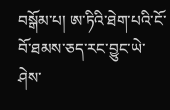བསྒོམ་པ། ཨ་ཏིའི་ཐེག་པའི་ངོ་བོ་ཐམས་ཅད་རང་བྱུང་ཡེ་ཤེས་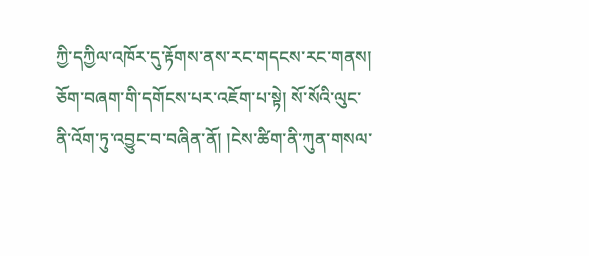ཀྱི་དཀྱིལ་འཁོར་དུ་རྟོགས་ནས་རང་གདངས་རང་གནས། ཅོག་བཞག་གི་དགོངས་པར་འཇོག་པ་སྟེ། སོ་སོའི་ལུང་ནི་འོག་ཏུ་འབྱུང་བ་བཞིན་ནོ། །ངེས་ཚིག་ནི་ཀུན་གསལ་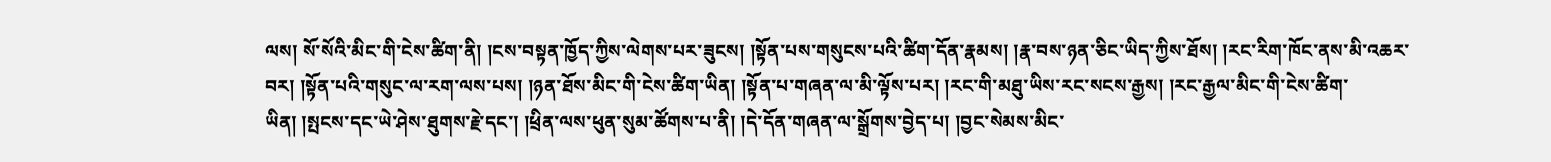ལས། སོ་སོའི་མིང་གི་ངེས་ཚིག་ནི། །ངས་བསྟན་ཁྱོད་ཀྱིས་ལེགས་པར་ཟུངས། །སྟོན་པས་གསུངས་པའི་ཚིག་དོན་རྣམས། །རྣ་བས་ཉན་ཅིང་ཡིད་ཀྱིས་ཐོས། །རང་རིག་ཁོང་ནས་མི་འཆར་བར། །སྟོན་པའི་གསུང་ལ་རག་ལས་པས། །ཉན་ཐོས་མིང་གི་ངེས་ཚིག་ཡིན། །སྟོན་པ་གཞན་ལ་མི་ལྟོས་པར། །རང་གི་མཐུ་ཡིས་རང་སངས་རྒྱས། །རང་རྒྱལ་མིང་གི་ངེས་ཚིག་ཡིན། །སྤངས་དང་ཡེ་ཤེས་ཐུགས་རྗེ་དང་། །ཕྲིན་ལས་ཕུན་སུམ་ཚོགས་པ་ནི། །དེ་དོན་གཞན་ལ་སྒྲོགས་བྱེད་པ། །བྱང་སེམས་མིང་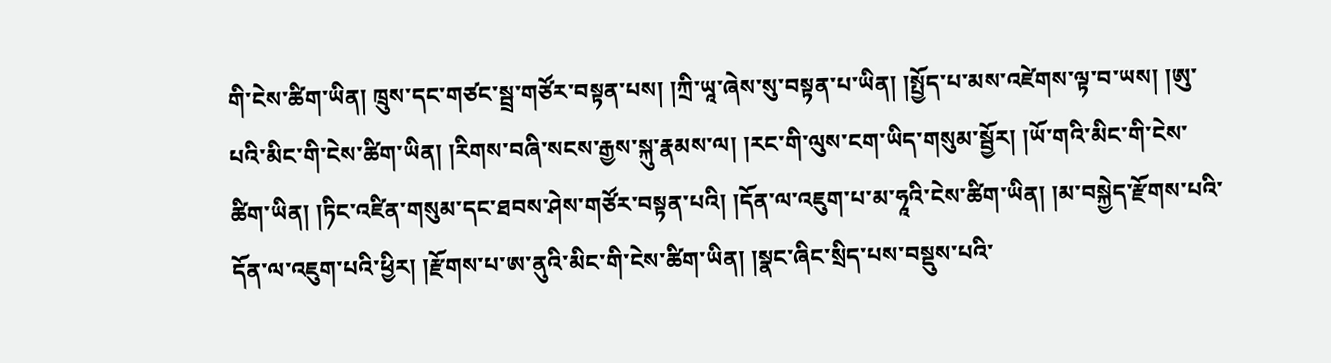གི་ངེས་ཚིག་ཡིན། ཁྲུས་དང་གཙང་སྦྲ་གཙོར་བསྟན་པས། །ཀྲི་ཡཱ་ཞེས་སུ་བསྟན་པ་ཡིན། །སྤྱོད་པ་མས་འཛེགས་ལྟ་བ་ཡས། །ཨུ་པའི་མིང་གི་ངེས་ཚིག་ཡིན། །རིགས་བཞི་སངས་རྒྱས་སྐུ་རྣམས་ལ། །རང་གི་ལུས་ངག་ཡིད་གསུམ་སྦྱོར། །ཡོ་གའི་མིང་གི་ངེས་ཚིག་ཡིན། །ཏིང་འཛིན་གསུམ་དང་ཐབས་ཤེས་གཙོར་བསྟན་པའི། །དོན་ལ་འཇུག་པ་མ་ཧཱའི་ངེས་ཚིག་ཡིན། །མ་བསྐྱེད་རྫོགས་པའི་དོན་ལ་འཇུག་པའི་ཕྱིར། །རྫོགས་པ་ཨ་ནུའི་མིང་གི་ངེས་ཚིག་ཡིན། །སྣང་ཞིང་སྲིད་པས་བསྡུས་པའི་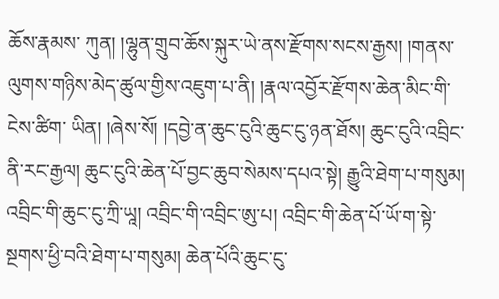ཆོས་རྣམས་ ཀུན། །ལྷུན་གྲུབ་ཆོས་སྐུར་ཡེ་ནས་རྫོགས་སངས་རྒྱས། །གནས་ལུགས་གཉིས་མེད་ཚུལ་གྱིས་འཇུག་པ་ནི། །རྣལ་འབྱོར་རྫོགས་ཆེན་མིང་གི་ངེས་ཚིག་ ཡིན། །ཞེས་སོ། །དབྱེ་ན་ཆུང་ངུའི་ཆུང་ངུ་ཉན་ཐོས། ཆུང་ངུའི་འབྲིང་ནི་རང་རྒྱལ། ཆུང་ངུའི་ཆེན་པོ་བྱང་ཆུབ་སེམས་དཔའ་སྟེ། རྒྱུའི་ཐེག་པ་གསུམ། འབྲིང་གི་ཆུང་ངུ་ཀྲི་ཡཱ། འབྲིང་གི་འབྲིང་ཨུ་པ། འབྲིང་གི་ཆེན་པོ་ཡོ་ག་སྟེ་སྔགས་ཕྱི་བའི་ཐེག་པ་གསུམ། ཆེན་པོའི་ཆུང་ངུ་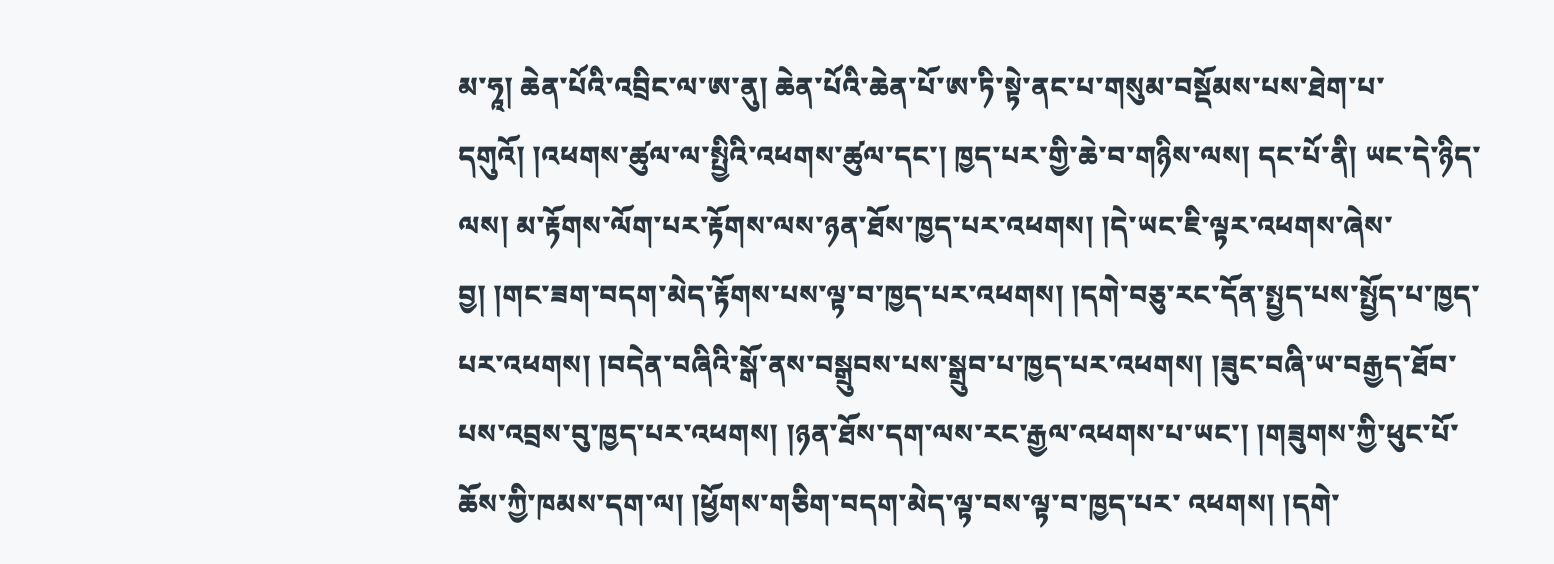མ་ཧཱ། ཆེན་པོའི་འབྲིང་ལ་ཨ་ནུ། ཆེན་པོའི་ཆེན་པོ་ཨ་ཏི་སྟེ་ནང་པ་གསུམ་བསྡོམས་པས་ཐེག་པ་དགུའོ། །འཕགས་ཚུལ་ལ་སྤྱིའི་འཕགས་ཚུལ་དང་། ཁྱད་པར་གྱི་ཆེ་བ་གཉིས་ལས། དང་པོ་ནི། ཡང་དེ་ཉིད་ལས། མ་རྟོགས་ལོག་པར་རྟོགས་ལས་ཉན་ཐོས་ཁྱད་པར་འཕགས། །དེ་ཡང་ཇི་ལྟར་འཕགས་ཞེས་བྱ། །གང་ཟག་བདག་མེད་རྟོགས་པས་ལྟ་བ་ཁྱད་པར་འཕགས། །དགེ་བཅུ་རང་དོན་སྤྱད་པས་སྤྱོད་པ་ཁྱད་པར་འཕགས། །བདེན་བཞིའི་སྒོ་ནས་བསྒྲུབས་པས་སྒྲུབ་པ་ཁྱད་པར་འཕགས། །ཟུང་བཞི་ཡ་བརྒྱད་ཐོབ་པས་འབྲས་བུ་ཁྱད་པར་འཕགས། །ཉན་ཐོས་དག་ལས་རང་རྒྱལ་འཕགས་པ་ཡང་། །གཟུགས་ཀྱི་ཕུང་པོ་ཆོས་ཀྱི་ཁམས་དག་ལ། །ཕྱོགས་གཅིག་བདག་མེད་ལྟ་བས་ལྟ་བ་ཁྱད་པར་ འཕགས། །དགེ་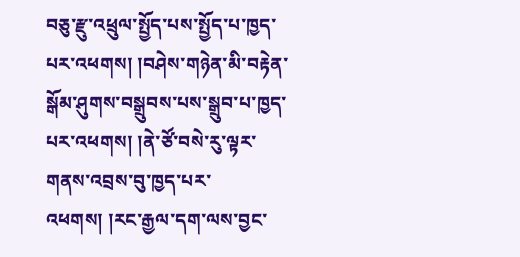བཅུ་རྫུ་འཕྲུལ་སྤྱོད་པས་སྤྱོད་པ་ཁྱད་པར་འཕགས། །བཤེས་གཉེན་མི་བརྟེན་སྒོམ་ཤུགས་བསྒྲུབས་པས་སྒྲུབ་པ་ཁྱད་པར་འཕགས། །ནེ་ཙོ་བསེ་རུ་ལྟར་གནས་འབྲས་བུ་ཁྱད་པར་འཕགས། །རང་རྒྱལ་དག་ལས་བྱང་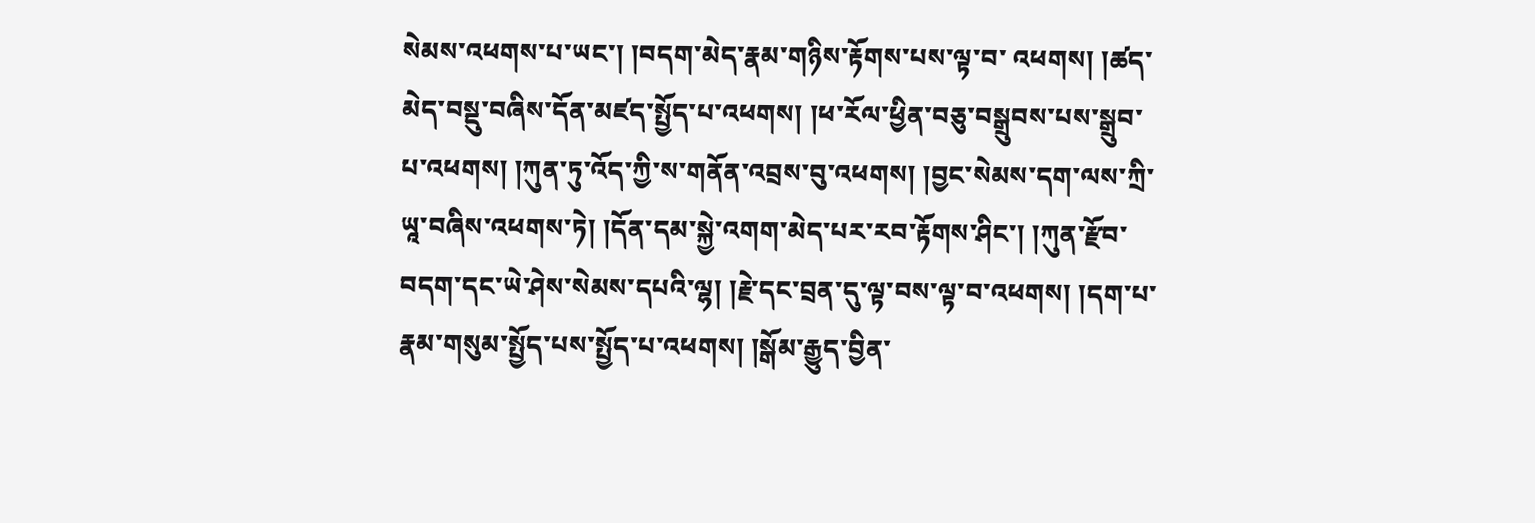སེམས་འཕགས་པ་ཡང་། །བདག་མེད་རྣམ་གཉིས་རྟོགས་པས་ལྟ་བ་ འཕགས། །ཚད་མེད་བསྡུ་བཞིས་དོན་མཛད་སྤྱོད་པ་འཕགས། །ཕ་རོལ་ཕྱིན་བཅུ་བསྒྲུབས་པས་སྒྲུབ་པ་འཕགས། །ཀུན་ཏུ་འོད་ཀྱི་ས་གནོན་འབྲས་བུ་འཕགས། །བྱང་སེམས་དག་ལས་ཀྲི་ཡཱ་བཞིས་འཕགས་ཏེ། །དོན་དམ་སྐྱེ་འགག་མེད་པར་རབ་རྟོགས་ཤིང་། །ཀུན་རྫོབ་བདག་དང་ཡེ་ཤེས་སེམས་དཔའི་ལྷ། །རྗེ་དང་བྲན་དུ་ལྟ་བས་ལྟ་བ་འཕགས། །དག་པ་རྣམ་གསུམ་སྤྱོད་པས་སྤྱོད་པ་འཕགས། །སྒོམ་རྒྱུད་བྱིན་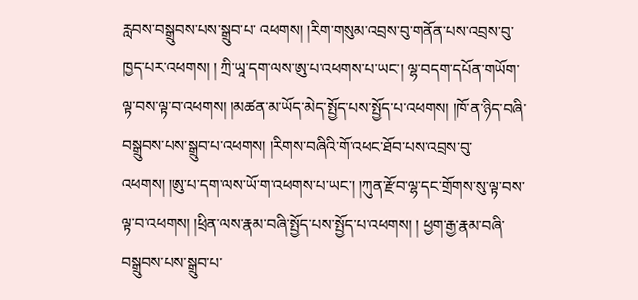རླབས་བསྒྲུབས་པས་སྒྲུབ་པ་ འཕགས། །རིག་གསུམ་འབྲས་བུ་གནོན་པས་འབྲས་བུ་ཁྱད་པར་འཕགས། ། ཀྲི་ཡཱ་དག་ལས་ཨུ་པ་འཕགས་པ་ཡང་། ལྷ་བདག་དཔོན་གཡོག་ལྟ་བས་ལྟ་བ་འཕགས། །མཚན་མ་ཡོད་མེད་སྤྱོད་པས་སྤྱོད་པ་འཕགས། །ཁོ་ན་ཉིད་བཞི་བསྒྲུབས་པས་སྒྲུབ་པ་འཕགས། །རིགས་བཞིའི་གོ་འཕང་ཐོབ་པས་འབྲས་བུ་འཕགས། །ཨུ་པ་དག་ལས་ཡོ་ག་འཕགས་པ་ཡང་། །ཀུན་རྫོབ་ལྷ་དང་གྲོགས་སུ་ལྟ་བས་ལྟ་བ་འཕགས། །ཕྲིན་ལས་རྣམ་བཞི་སྤྱོད་པས་སྤྱོད་པ་འཕགས། ། ཕྱག་རྒྱ་རྣམ་བཞི་བསྒྲུབས་པས་སྒྲུབ་པ་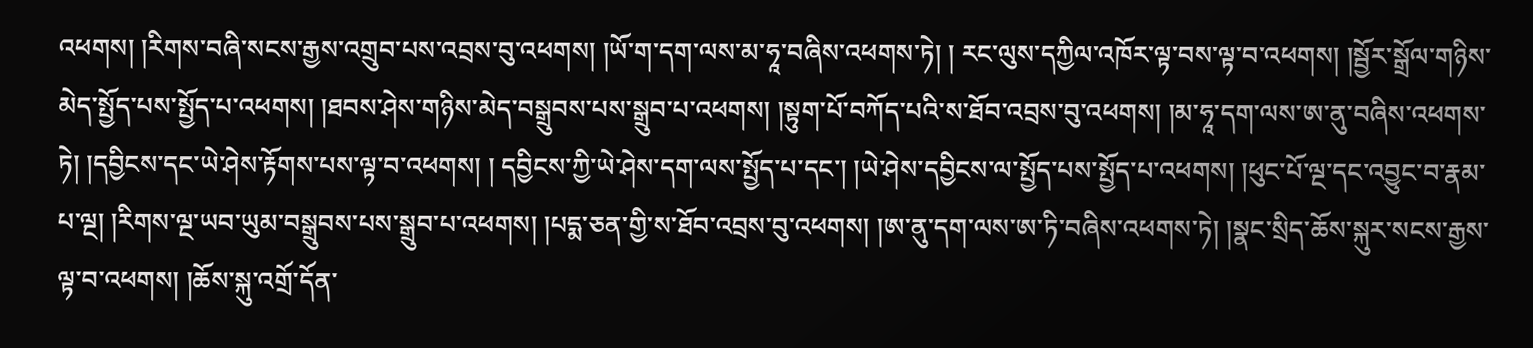འཕགས། །རིགས་བཞི་སངས་རྒྱས་འགྲུབ་པས་འབྲས་བུ་འཕགས། །ཡོ་ག་དག་ལས་མ་ཧཱ་བཞིས་འཕགས་ཏེ། ། རང་ལུས་དཀྱིལ་འཁོར་ལྟ་བས་ལྟ་བ་འཕགས། །སྦྱོར་སྒྲོལ་གཉིས་མེད་སྤྱོད་པས་སྤྱོད་པ་འཕགས། །ཐབས་ཤེས་གཉིས་མེད་བསྒྲུབས་པས་སྒྲུབ་པ་འཕགས། །སྟུག་པོ་བཀོད་པའི་ས་ཐོབ་འབྲས་བུ་འཕགས། །མ་ཧཱ་དག་ལས་ཨ་ནུ་བཞིས་འཕགས་ཏེ། །དབྱིངས་དང་ཡེ་ཤེས་རྟོགས་པས་ལྟ་བ་འཕགས། ། དབྱིངས་ཀྱི་ཡེ་ཤེས་དག་ལས་སྤྱོད་པ་དང་། །ཡེ་ཤེས་དབྱིངས་ལ་སྤྱོད་པས་སྤྱོད་པ་འཕགས། །ཕུང་པོ་ལྔ་དང་འབྱུང་བ་རྣམ་པ་ལྔ། །རིགས་ལྔ་ཡབ་ཡུམ་བསྒྲུབས་པས་སྒྲུབ་པ་འཕགས། །པདྨ་ཅན་གྱི་ས་ཐོབ་འབྲས་བུ་འཕགས། །ཨ་ནུ་དག་ལས་ཨ་ཏི་བཞིས་འཕགས་ཏེ། །སྣང་སྲིད་ཆོས་སྐུར་སངས་རྒྱས་ལྟ་བ་འཕགས། །ཆོས་སྐུ་འགྲོ་དོན་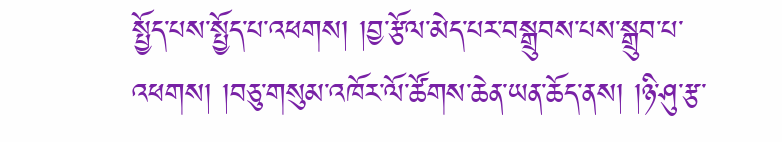སྤྱོད་པས་སྤྱོད་པ་འཕགས། །བྱ་རྩོལ་མེད་པར་བསྒྲུབས་པས་སྒྲུབ་པ་འཕགས། །བཅུ་གསུམ་འཁོར་ལོ་ཚོགས་ཆེན་ཡན་ཆོད་ནས། །ཉི་ཤུ་རྩ་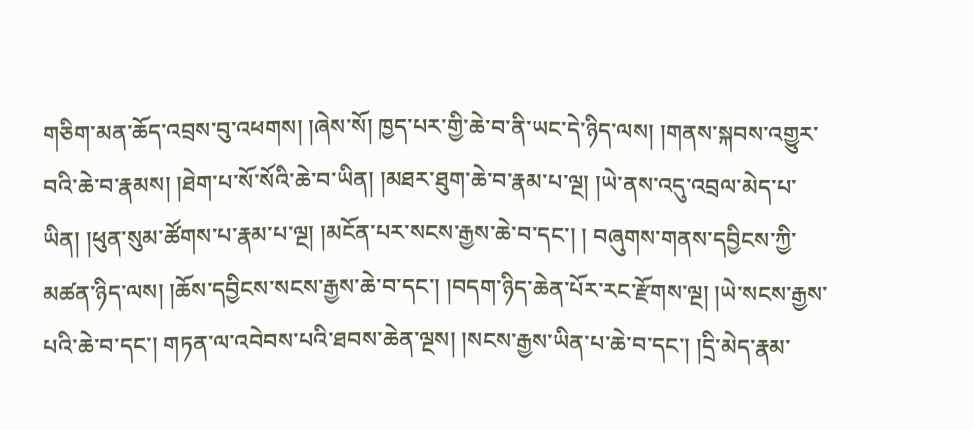གཅིག་མན་ཆོད་འབྲས་བུ་འཕགས། །ཞེས་སོ། ཁྱད་པར་གྱི་ཆེ་བ་ནི་ཡང་དེ་ཉིད་ལས། །གནས་སྐབས་འགྱུར་བའི་ཆེ་བ་རྣམས། །ཐེག་པ་སོ་སོའི་ཆེ་བ་ཡིན། །མཐར་ཐུག་ཆེ་བ་རྣམ་པ་ལྔ། །ཡེ་ནས་འདུ་འབྲལ་མེད་པ་ཡིན། །ཕུན་སུམ་ཚོགས་པ་རྣམ་པ་ལྔ། །མངོན་པར་སངས་རྒྱས་ཆེ་བ་དང་། ། བཞུགས་གནས་དབྱིངས་ཀྱི་མཚན་ཉིད་ལས། །ཆོས་དབྱིངས་སངས་རྒྱས་ཆེ་བ་དང་། །བདག་ཉིད་ཆེན་པོར་རང་རྫོགས་ལྔ། །ཡེ་སངས་རྒྱས་པའི་ཆེ་བ་དང་། གཏན་ལ་འབེབས་པའི་ཐབས་ཆེན་ལྔས། །སངས་རྒྱས་ཡིན་པ་ཆེ་བ་དང་། །དྲི་མེད་རྣམ་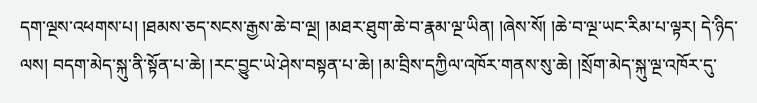དག་ལྔས་འཕགས་པ། །ཐམས་ཅད་སངས་རྒྱས་ཆེ་བ་ལྔ། །མཐར་ཐུག་ཆེ་བ་རྣམ་ལྔ་ཡིན། །ཞེས་སོ། །ཆེ་བ་ལྔ་ཡང་རིམ་པ་ལྟར། དེ་ཉིད་ལས། བདག་མེད་སྐུ་ནི་སྟོན་པ་ཆེ། །རང་བྱུང་ཡེ་ཤེས་བསྟན་པ་ཆེ། །མ་བྲིས་དཀྱིལ་འཁོར་གནས་སུ་ཆེ། །སྲོག་མེད་སྐུ་ལྔ་འཁོར་དུ་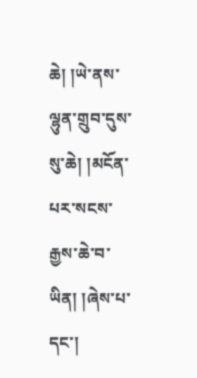ཆེ། །ཡེ་ནས་ལྷུན་གྲུབ་དུས་སུ་ཆེ། །མངོན་པར་སངས་རྒྱས་ཆེ་བ་ཡིན། །ཞེས་པ་དང་།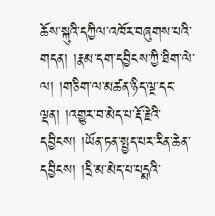ཆོས་སྐུའི་དཀྱིལ་འཁོར་བཞུགས་པའི་གདན། །རྣམ་དག་དབྱིངས་ཀྱི་ཐིག་ལེ་ལ། །གཅིག་ལ་མཚན་ཉིད་ལྔ་དང་ལྡན། །འགྱུར་བ་མེད་པ་རྡོ་རྗེའི་དབྱིངས། །ཡོན་ཏན་སྤྱད་པར་རིན་ཆེན་དབྱིངས། །དྲི་མ་མེད་པ་པདྨའི་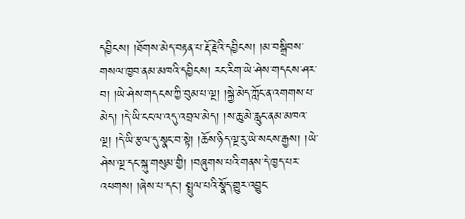དབྱིངས། །ཐོགས་མེད་བརྟན་པ་རྡོ་རྗེའི་དབྱིངས། །མ་བསྒྲིབས་གསལ་ཁྱབ་ནམ་མཁའི་དབྱིངས། རང་རིག་ཡེ་ཤེས་གདངས་ཤར་བ། །ཡེ་ཤེས་གདངས་ཀྱི་བུམ་པ་ལྔ། །སྐྱེ་མེད་ཀློང་ན་འགགས་པ་མེད། །དེ་ཡི་ངང་ལ་འདུ་འབྲལ་མེད། །ས་ཆུ་མེ་རླུང་ནམ་མཁའ་ལྔ། །དེ་ཡི་རྩལ་དུ་སྣང་བ་སྟེ། །ཆོས་ཉིད་ལྔ་རུ་ཡེ་སངས་རྒྱས། །ཡེ་ཤེས་ལྔ་དང་སྐུ་གསུམ་གྱི། །བཞུགས་པའི་གནས་དེ་ཁྱད་པར་འཕགས། །ཞེས་པ་དང་། སྤྲུལ་པའི་སྣོད་གྱུར་འབྱུང་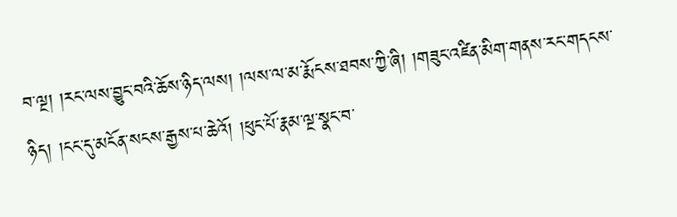བ་ལྔ། །རང་ལས་བྱུང་བའི་ཆོས་ཉིད་ལས། །ལས་ལ་མ་རྨོངས་ཐབས་ཀྱི་ཞི། །གཟུང་འཛིན་མིག་གནས་རང་གདངས་ཉིད། །ངང་དུ་མངོན་སངས་རྒྱས་པ་ཆེའོ། །ཕུང་པོ་རྣམ་ལྔ་སྣང་བ་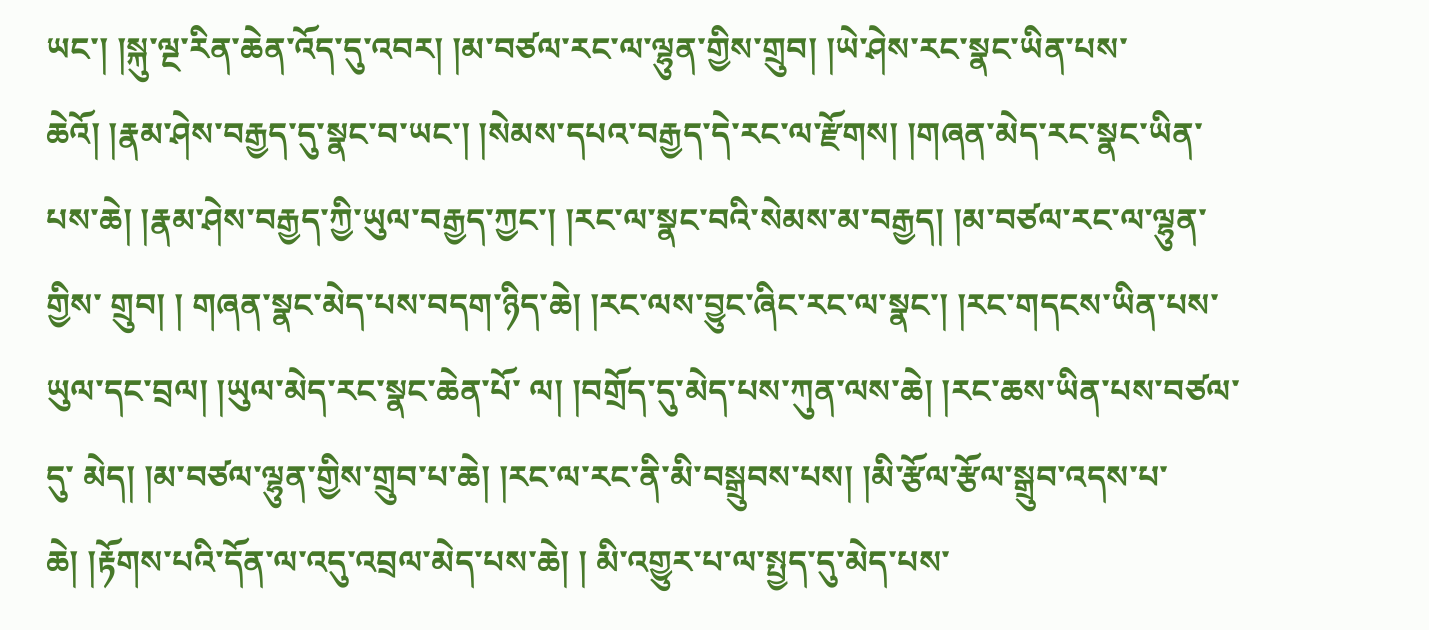ཡང་། །སྐུ་ལྔ་རིན་ཆེན་འོད་དུ་འབར། །མ་བཙལ་རང་ལ་ལྷུན་གྱིས་གྲུབ། །ཡེ་ཤེས་རང་སྣང་ཡིན་པས་ཆེའོ། །རྣམ་ཤེས་བརྒྱད་དུ་སྣང་བ་ཡང་། །སེམས་དཔའ་བརྒྱད་དེ་རང་ལ་རྫོགས། །གཞན་མེད་རང་སྣང་ཡིན་པས་ཆེ། །རྣམ་ཤེས་བརྒྱད་ཀྱི་ཡུལ་བརྒྱད་ཀྱང་། །རང་ལ་སྣང་བའི་སེམས་མ་བརྒྱད། །མ་བཙལ་རང་ལ་ལྷུན་གྱིས་ གྲུབ། ། གཞན་སྣང་མེད་པས་བདག་ཉིད་ཆེ། །རང་ལས་བྱུང་ཞིང་རང་ལ་སྣང་། །རང་གདངས་ཡིན་པས་ཡུལ་དང་བྲལ། །ཡུལ་མེད་རང་སྣང་ཆེན་པོ་ ལ། །བགྲོད་དུ་མེད་པས་ཀུན་ལས་ཆེ། །རང་ཆས་ཡིན་པས་བཙལ་དུ་ མེད། །མ་བཙལ་ལྷུན་གྱིས་གྲུབ་པ་ཆེ། །རང་ལ་རང་ནི་མི་བསྒྲུབས་པས། །མི་རྩོལ་རྩོལ་སྒྲུབ་འདས་པ་ཆེ། །རྟོགས་པའི་དོན་ལ་འདུ་འབྲལ་མེད་པས་ཆེ། ། མི་འགྱུར་པ་ལ་སྤྱད་དུ་མེད་པས་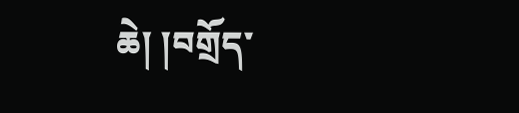ཆེ། །བགྲོད་